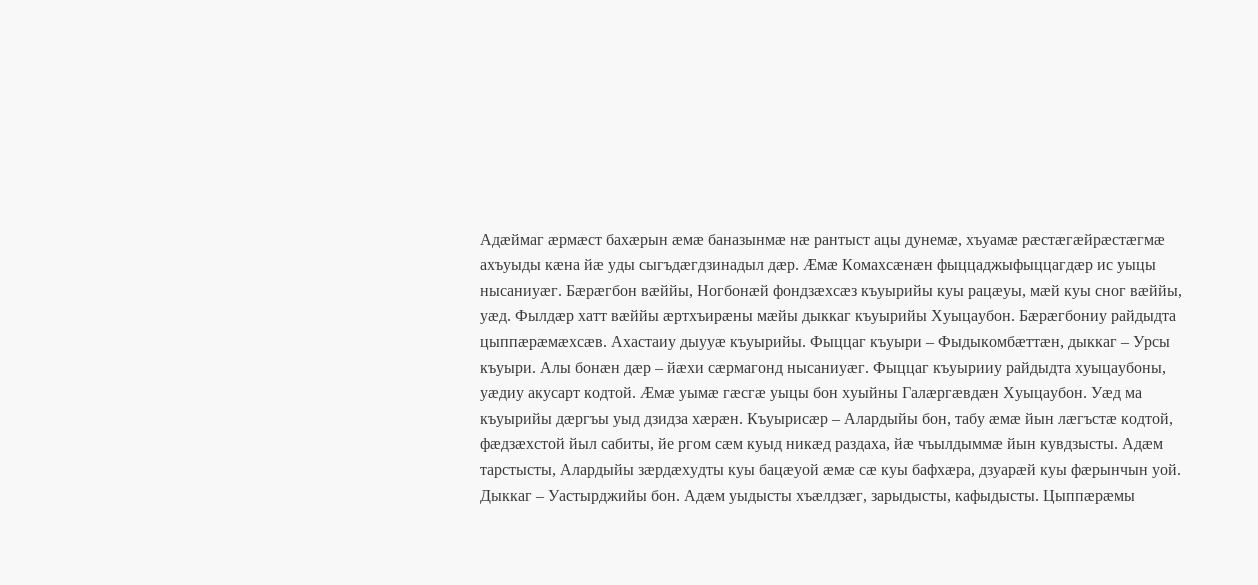Адæймаг æрмæст бахæрын æмæ баназынмæ нæ рантыст ацы дунемæ, хъуамæ рæстæгæйрæстæгмæ ахъуыды кæна йæ уды сыгъдæгдзинадыл дæр. Æмæ Комахсæнæн фыццаджыфыццагдæр ис уыцы нысаниуæг. Бæрæгбон вæййы, Ногбонæй фондзæхсæз къуырийы куы рацæуы, мæй куы сног вæййы, уæд. Фылдæр хатт вæййы æртхъирæны мæйы дыккаг къуырийы Хуыцаубон. Бæрæгбониу райдыдта цыппæрæмæхсæв. Ахастаиу дыууæ къуырийы. Фыццаг къуыри – Фыдыкомбæттæн, дыккаг – Урсы къуыри. Алы бонæн дæр – йæхи сæрмагонд нысаниуæг. Фыццаг къуырииу райдыдта хуыцаубоны, уæдиу акусарт кодтой. Æмæ уымæ гæсгæ уыцы бон хуыйны Галæргæвдæн Хуыцаубон. Уæд ма къуырийы дæргъы уыд дзидза хæрæн. Къуырисæр – Алардыйы бон, табу æмæ йын лæгъстæ кодтой, фæдзæхстой йыл сабиты, йе ргом сæм куыд никæд раздаха, йæ чъылдыммæ йын кувдзысты. Адæм тарстысты, Алардыйы зæрдæхудты куы бацæуой æмæ сæ куы бафхæра, дзуарæй куы фæрынчын уой. Дыккаг – Уастырджийы бон. Адæм уыдысты хъæлдзæг, зарыдысты, кафыдысты. Цыппæрæмы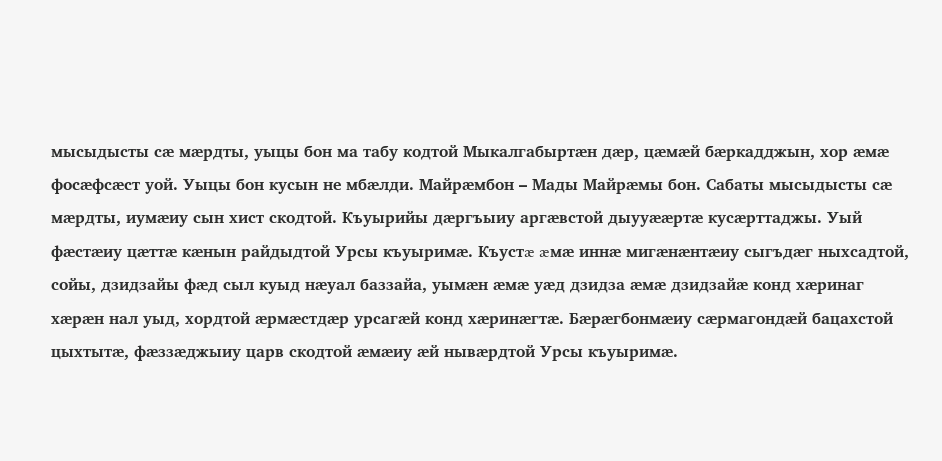мысыдысты сæ мæрдты, уыцы бон ма табу кодтой Мыкалгабыртæн дæр, цæмæй бæркадджын, хор æмæ фосæфсæст уой. Уыцы бон кусын не мбæлди. Майрæмбон – Мады Майрæмы бон. Сабаты мысыдысты сæ мæрдты, иумæиу сын хист скодтой. Къуырийы дæргъыиу аргæвстой дыууææртæ кусæрттаджы. Уый фæстæиу цæттæ кæнын райдыдтой Урсы къуыримæ. Къустæ æмæ иннæ мигæнæнтæиу сыгъдæг ныхсадтой, сойы, дзидзайы фæд сыл куыд нæуал баззайа, уымæн æмæ уæд дзидза æмæ дзидзайæ конд хæринаг хæрæн нал уыд, хордтой æрмæстдæр урсагæй конд хæринæгтæ. Бæрæгбонмæиу сæрмагондæй бацахстой цыхтытæ, фæззæджыиу царв скодтой æмæиу æй нывæрдтой Урсы къуыримæ.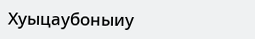Хуыцаубоныиу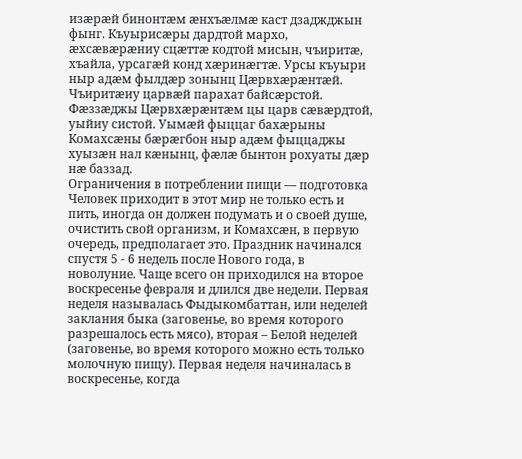изæрæй бинонтæм æнхъæлмæ каст дзаджджын фынг. Къуырисæры дардтой мархо, æхсæвæрæниу сцæттæ кодтой мисын, чъиритæ, хъайла, урсагæй конд хæринæгтæ. Урсы къуыри ныр адæм фылдæр зонынц Цæрвхæрæнтæй. Чъиритæиу царвæй парахат байсæрстой. Фæззæджы Цæрвхæрæнтæм цы царв сæвæрдтой, уыйиу систой. Уымæй фыццаг бахæрыны Комахсæны бæрæгбон ныр адæм фыццаджы хуызæн нал кæнынц, фæлæ бынтон рохуаты дæр нæ баззад.
Ограничения в потреблении пищи — подготовка
Человек приходит в этот мир не только есть и пить, иногда он должен подумать и о своей душе, очистить свой организм, и Комахсæн, в первую очередь, предполагает это. Праздник начинался спустя 5 - 6 недель после Нового года, в новолуние. Чаще всего он приходился на второе воскресенье февраля и длился две недели. Первая неделя называлась Фыдыкомбаттан, или неделей заклания быка (заговенье, во время которого разрешалось есть мясо), вторая – Белой неделей (заговенье, во время которого можно есть только молочную пищу). Первая неделя начиналась в воскресенье, когда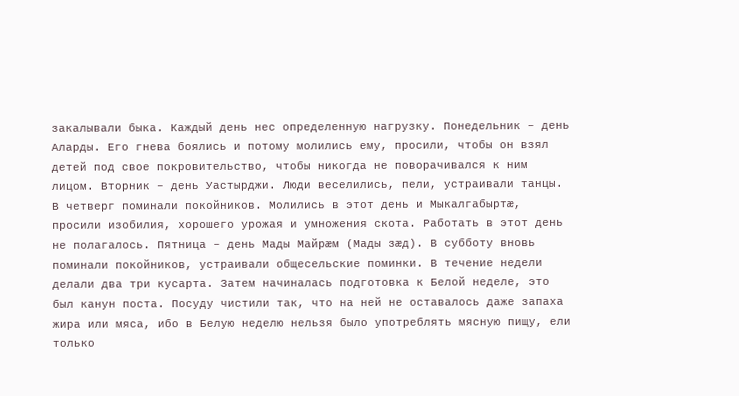закалывали быка. Каждый день нес определенную нагрузку. Понедельник – день Аларды. Его гнева боялись и потому молились ему, просили, чтобы он взял детей под свое покровительство, чтобы никогда не поворачивался к ним лицом. Вторник – день Уастырджи. Люди веселились, пели, устраивали танцы. В четверг поминали покойников. Молились в этот день и Мыкалгабыртæ, просили изобилия, хорошего урожая и умножения скота. Работать в этот день не полагалось. Пятница – день Мады Майрæм (Мады зæд). В субботу вновь поминали покойников, устраивали общесельские поминки. В течение недели делали два три кусарта. Затем начиналась подготовка к Белой неделе, это был канун поста. Посуду чистили так, что на ней не оставалось даже запаха жира или мяса, ибо в Белую неделю нельзя было употреблять мясную пищу, ели только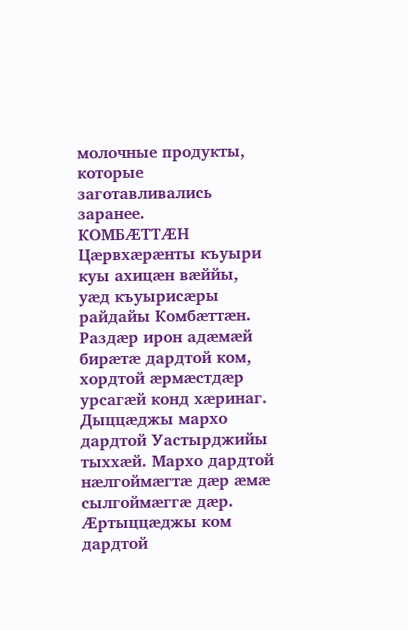молочные продукты, которые заготавливались заранее.
КОМБÆТТÆН
Цæрвхæрæнты къуыри куы ахицæн вæййы, уæд къуырисæры райдайы Комбæттæн. Раздæр ирон адæмæй бирæтæ дардтой ком, хордтой æрмæстдæр урсагæй конд хæринаг. Дыццæджы мархо дардтой Уастырджийы тыххæй. Мархо дардтой нæлгоймæгтæ дæр æмæ сылгоймæггæ дæр. Æртыццæджы ком дардтой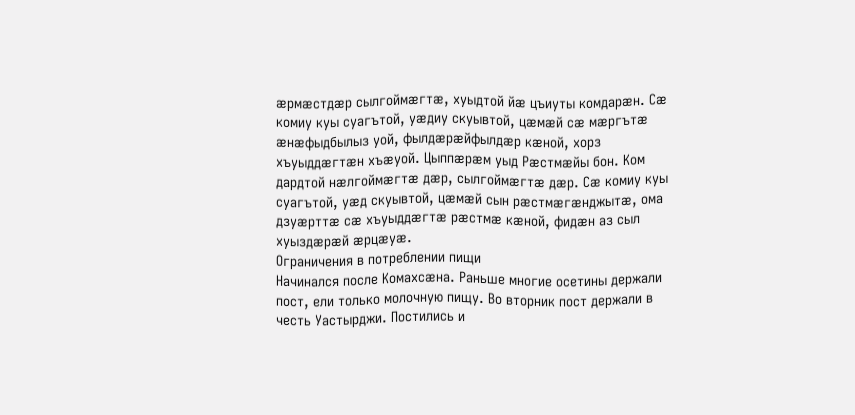æрмæстдæр сылгоймæгтæ, хуыдтой йæ цъиуты комдарæн. Сæ комиу куы суагътой, уæдиу скуывтой, цæмæй сæ мæргътæ æнæфыдбылыз уой, фылдæрæйфылдæр кæной, хорз хъуыддæгтæн хъæуой. Цыппæрæм уыд Рæстмæйы бон. Ком дардтой нæлгоймæгтæ дæр, сылгоймæгтæ дæр. Сæ комиу куы суагътой, уæд скуывтой, цæмæй сын рæстмæгæнджытæ, ома дзуæрттæ сæ хъуыддæгтæ рæстмæ кæной, фидæн аз сыл хуыздæрæй æрцæуæ.
Ограничения в потреблении пищи
Начинался после Комахсæна. Раньше многие осетины держали пост, ели только молочную пищу. Во вторник пост держали в честь Уастырджи. Постились и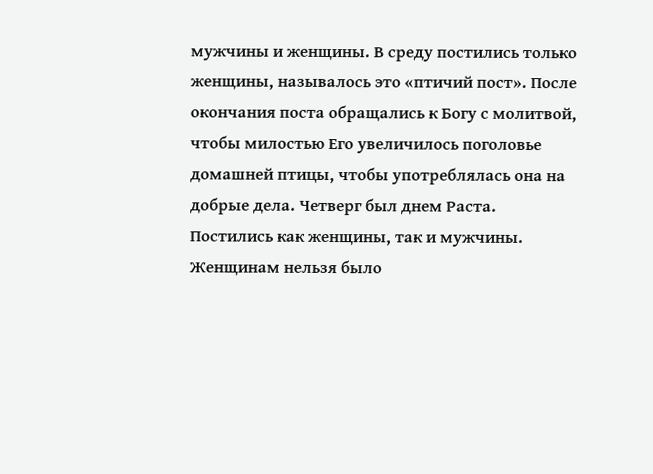мужчины и женщины. В среду постились только женщины, называлось это «птичий пост». После окончания поста обращались к Богу с молитвой, чтобы милостью Его увеличилось поголовье домашней птицы, чтобы употреблялась она на добрые дела. Четверг был днем Раста. Постились как женщины, так и мужчины. Женщинам нельзя было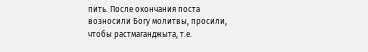пить. После окончания поста возносили Богу молитвы, просили, чтобы растмаганджыта, т.е.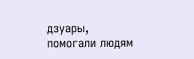дзуары, помогали людям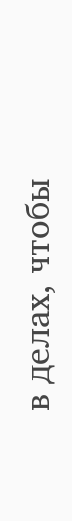в делах, чтобы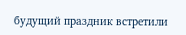будущий праздник встретили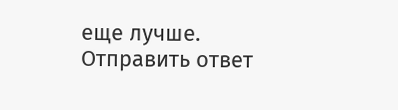еще лучше.
Отправить ответ